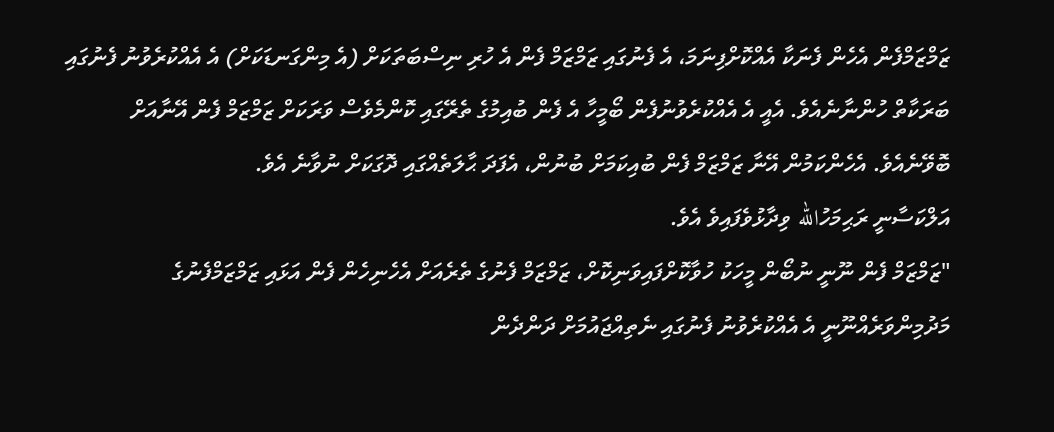ޒަމްޒަމްފެން އެހެން ފެނަކާ އެއްކޮށްފިނަމަ، އެ ފެނުގައި ޒަމްޒަމް ފެން އެ ހުރި ނިސްބަތަކަށް (އެ މިންގަނޑަކަށް) އެ އެއްކުރެވުނު ފެނުގައި ބަރަކާތް ހުންނާނެއެވެ. އެއީ އެ އެއްކުރެވުނުފެން ބޯމީހާ އެ ފެން ބުއިމުގެ ތެރޭގައި ކޮންމެވެސް ވަރަކަށް ޒަމްޒަމް ފެން އޭނާއަށް ބޮވޭނެއެވެ. އެހެންކަމުން އޭނާ ޒަމްޒަމް ފެން ބުއިކަމަށް ބުނުން، އެފަދަ ޙާލަތެއްގައި ދޮގަކަށް ނުވާނެ އެވެ.
އަލްކަސާނީ ރަޙިމަހުالله ވިދާޅުވެފައިވެ އެވެ.
"ޒަމްޒަމް ފެން ނޫނީ ނުބޯން މީހަކު ހުވާކޮށްފައިވަނިކޮށް، ޒަމްޒަމް ފެނުގެ ތެރެއަށް އެހެނިހެން ފެން އަޅައި ޒަމްޒަމްފެނުގެ މަދުމިންވަރެއްނޫނީ އެ އެއްކުރެވުނު ފެނުގައި ނެތިއްޖައުމަށް ދަންދެން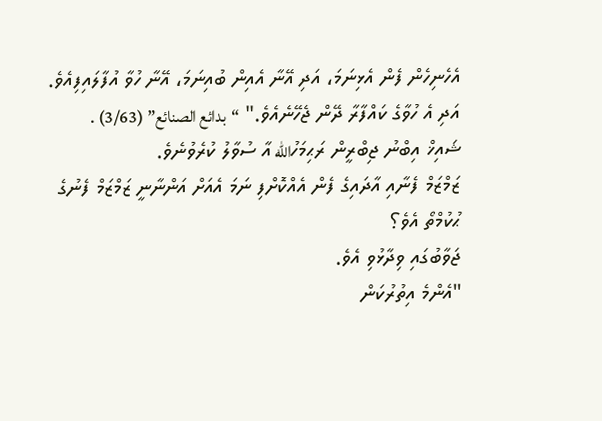އެހެނިހެން ފެން އެޅިނަމަ، އަދި އޭނާ އެއިން ބުއިނަމަ، އޭނާ ހުވާ އުފާލައިފިއެވެ. އަދި އެ ހުވާގެ ކައްފާރާ ދޭން ޖެހޭނެއެވެ." “بدائع الصنائع” (3/63) .
ޝައިޚް އިބްނު ޖިބްރީން ރަޙިމަހުالله އާ ސުވާލު ކުރެވުނެވެ.
ޒަމްޒަމް ފެނާއި އާދައިގެ ފެން އެއްކޮށްފި ނަމަ އެއަށް އަންނާނީ ޒަމްޒަމް ފެނުގެ ޙުކުމްތޯ އެވެ؟
ޖަވާބުގައި ވިދާޅުވި އެވެ.
"އެންމެ އިތުރުކަން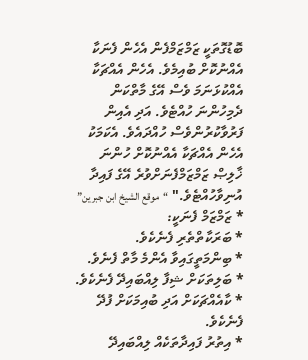ބޮޑުގޮތަކީ ޒަމްޒަމްފެން އެހެން ފެނަކާ އެއްނުކޮށް ބުއިމެވެ. އެހެން އެއްޗަކާ އެއްކުޅަނަމަ ވެސް އޭގެ މާތްކަން ދެމިހުންނަ ހުއްޓެވެ. އަދި އެއިން ފަރުވާކުރުންވެސް ހުއްދައެވެ. އެކަމަކު އެހެން އެއްޗަކާ އެއްނުކޮށް ހުންނަ ޚާލިޞް ޒަމްޒަމްފެނަށްވުރެ އޭގެ ފައިދާ އުނިވާހުއްޓެވެ." “موقع الشيخ ابن جبرين”
* ޒަމްޒަމް ފެނަކީ:
* ބަރަކާތްތެރި ފެނެކެވެ.
* ބިންމަތީގައިވާ އެންމެ މާތް ފެނެވެ.
* ބަލިތަކަށް ޝިފާ ލިއްބައިދޭ ފެނެކެވެ.
* ކާއެއްޗަކަށް އަދި ބުއިމަކަށް ފުދޭ ފެނެކެވެ.
* އިތުރު ފައިދާތަކެއް ލިއްބައިދޭ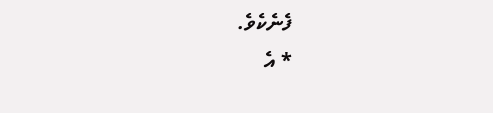ފެނެކެވެ.
* އެ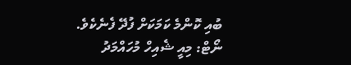ބުއި ކޮންމެ ކަމަކަށް ފުދޭ ފެނެކެވެ.
ނޯޓް: މިއީ ޝެއިހް މުހައްމަދު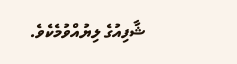ޝާފިއުގެ ލިޔުއްވުމެކެވެ.